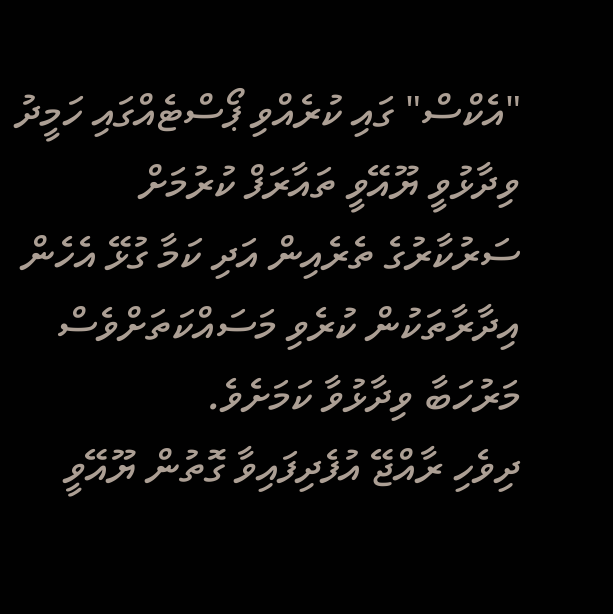"އެކްސް" ގައި ކުރެއްވި ޕޯސްޓެއްގައި ހަމީދު ވިދާޅުވީ ޔޫއޭވީ ތައާރަފް ކުރުމަށް ސަރުކާރުގެ ތެރެއިން އަދި ކަމާ ގުޅޭ އެހެން އިދާރާތަކުން ކުރެވި މަސައްކަތަށްވެސް މަރުހަބާ ވިދާޅުވާ ކަމަށެވެ.
ދިވެހި ރާއްޖޭ އުފެދިފައިވާ ގޮތުން ޔޫއޭވީ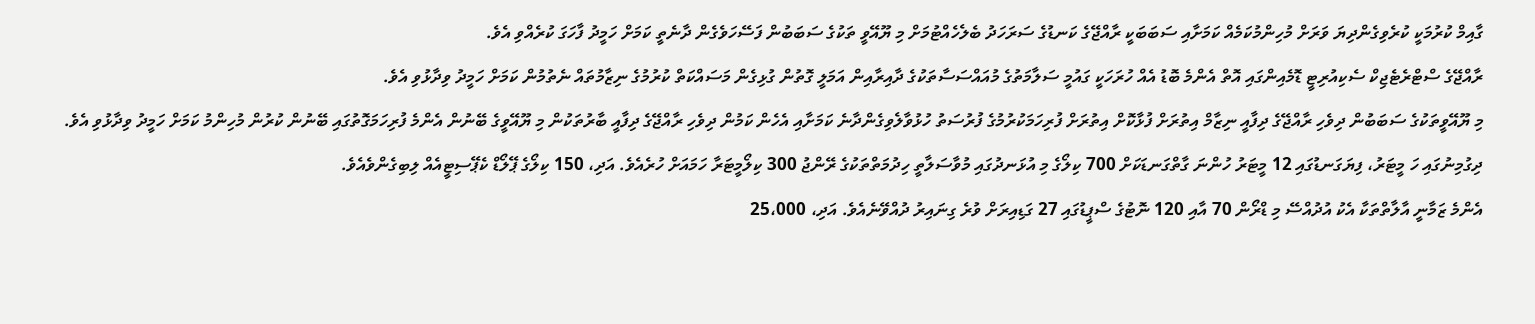ގާއިމް ކުރުމަކީ ކުރެވިގެންދިޔަ ވަރަށް މުހިންމުކަމެއް ކަމަށާއި ސަބަބަކީ ރާއްޖޭގެ ކަނޑުގެ ސަރަހަދު ބެލެހެއްޓުމަށް މި ޔޫއޭވީ ތަކުގެ ސަބަބުން ފަސޭހަވެގެން ދާނެތީ ކަމަށް ހަމީދު ފާހަގަ ކުރެއްވި އެވެ.
ރާއްޖޭގެ ސްޓްރެޓެޖިކް ސެކިއުރިޓީ ޑޮމެއިންގައި އޮތް އެންމެ ބޮޑު އެއް ހުރަހަކީ ގައުމީ ސަލާމަތުގެ މުއައްސަސާތަކުގެ ދާއިރާއިން އަމަލީ ގޮތުން ގުޅިގެން މަސައްކަތް ކުރުމުގެ ނިޒާމުތައް ނެތުމުން ކަމަށް ހަމީދު ވިދާޅުވި އެވެ.
މި ޔޫއޭވީތަކުގެ ސަބަބުން ދިވެހި ރާއްޖޭގެ ދިފާއީ ނިޒާމް އިތުރަށް ފުޅާކޮށް އިތުރަށް ފުރިހަމަކުރުމުގެ ފުރުސަތު ހުޅުވާލެވިގެންދާނެ ކަމަށާއި އެހެން ކަމުން ދިވެހި ރާއްޖޭގެ ދިފާއީ ބާރުތަކުން މި ޔޫއޭވީގެ ބޭނުން އެންމެ ފުރިހަމަގޮތުގައި ބޭނުން ކުރުން މުހިންމު ކަމަށް ހަމީދު ވިދާޅުވި އެވެ.
ދިގުމިނުގައި ހަ މީޓަރު، ފިޔަގަނޑުގައި 12 މީޓަރު ހުންނަ ގާތްގަނޑަކަށް 700 ކިލޯގެ މި އުޅަނދުގައި މުވާސަލާތީ ހިދުމަތްތަކުގެ ރޭންޖު 300 ކިލޯމީޓަރާ ހަމައަށް ހުރެއެވެ. އަދި، 150 ކިލޯގެ ޕޭލޯޑް ކެޕޭސިޓީއެއް ލިބިގެންވެއެވެ.
އެންމެ ޒަމާނީ އާލާތްތަކާ އެކު އުދުއްސޭ މި ޑްރޯން 70 އާއި 120 ނޮޓުގެ ސްޕީޑުގައި 27 ގަޑިއިރަށް ވުރެ ގިނައިރު ދުއްވޭނެއެވެ. އަދި، 25،000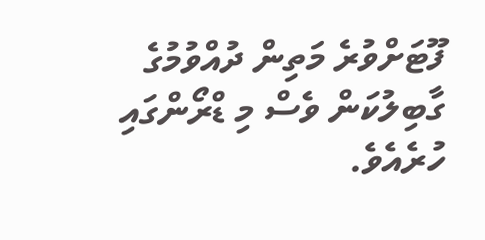ފޫޓަށްވުރެ މަތިން ދުއްވުމުގެ ގާބިލުކަން ވެސް މި ޑްރޯންގައި ހުރެއެވެ.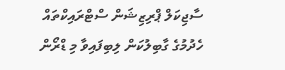ސާޖިކަލް ޕްރިޒިޝަން ސްޓްރައިކްތައް ހެދުމުގެ ގާބިލުކަން ލިބިފައިވާ މި ޑްރޯން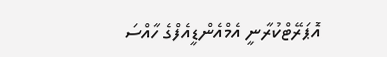އޮޕަރޭޓްކުރާނީ އެމްއެންޑީއެފްގެ ހާއްސަ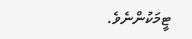ޓީމަކުންނެވެ.